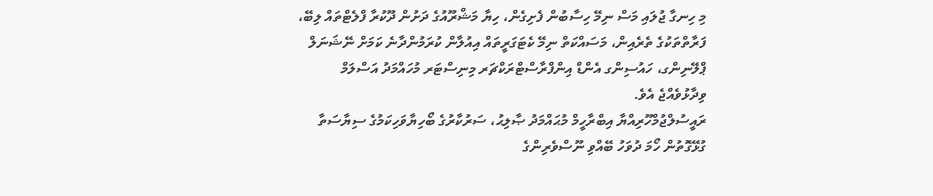މި ހިނގާ ޖުލައި މަސް ނިމޭ ހިސާބުން ފެށިގެން، ހިޔާ މަޝްރޫއުގެ ދަށުން ދޫކުރާ ފްލެޓްތައް ލިބޭ، ފަރާތްތަކުގެ ތެރެއިން، މަސައްކަތް ނިމޭ ކެޓަގަރީތައް އިއުލާން ކުރަމުންދާނެ ކަމަށް ނޭޝަނަލް ޕްލޭނިންގ، ހައުސިންގ އެންޑް އިންފްރާސްޓްރަކްޗަރ މިނިސްޓަރ މުހައްމަދު އަސްލަމް ވިދާޅުވެއްޖެ އެވެ.
ރައީސުލްޖުމްހޫރިއްޔާ އިބްރާހީމް މުޙައްމަދު ޞާލިޙު، ސަރުކާރުގެ ބޯހިޔާވަހިކަމުގެ ސިޔާސަތާ ގުޅޭގޮތުން ހޯމަ ދުވަހު ބޭއްވި ނޫސްވެރިންގެ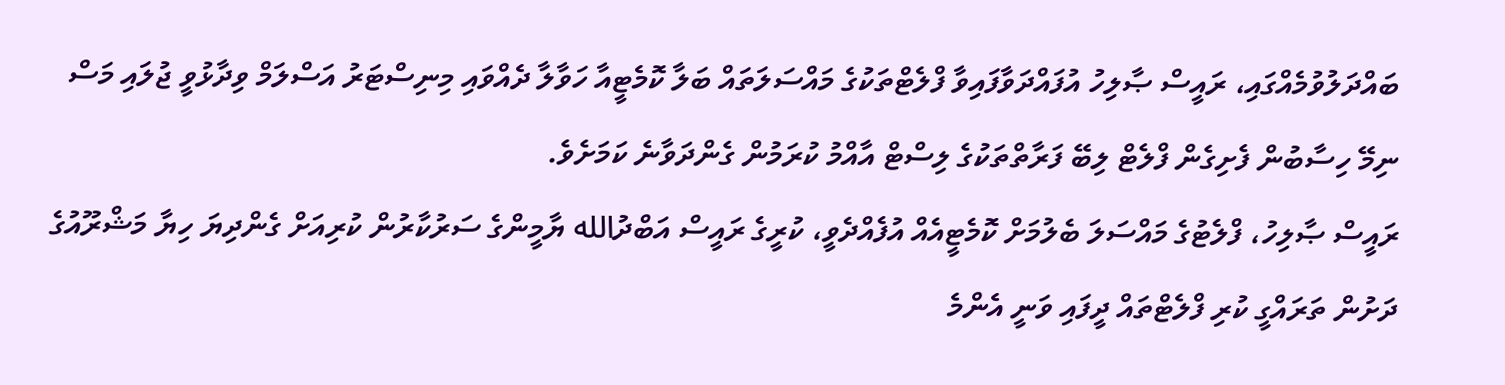ބައްދަލުވުމެއްގައި، ރައީސް ޞާލިހު އުފައްދަވާފައިވާ ފްލެޓްތަކުގެ މައްސަލަތައް ބަލާ ކޮމެޓީއާ ހަވާލާ ދެއްވައި މިނިސްޓަރު އަސްލަމް ވިދާޅުވީ ޖުލައި މަސް ނިމޭ ހިސާބުން ފެށިގެން ފްލެޓް ލިބޭ ފަރާތްތަކުގެ ލިސްޓް އާއްމު ކުރަމުން ގެންދަވާނެ ކަމަށެވެ.
ރައީސް ޞާލިހު، ފްލެޓުގެ މައްސަލަ ބެލުމަށް ކޮމެޓީއެއް އުފެއްދެވީ، ކުރީގެ ރައީސް އަބްދުالله ޔާމީންގެ ސަރުކާރުން ކުރިއަށް ގެންދިޔަ ހިޔާ މަޝްރޫއުގެ ދަށުން ތަރައްގީ ކުރި ފްލެޓްތައް ދީފައި ވަނީ އެންމެ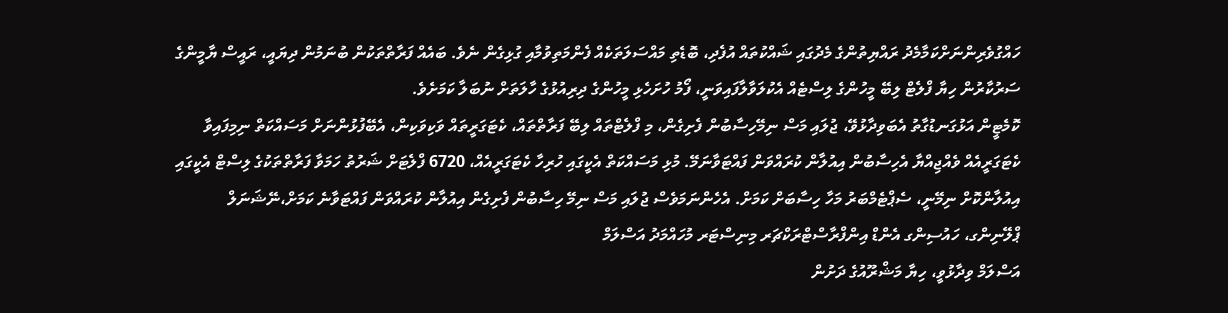ހައްގުވެރިންނަށްކަމާމެދު ރައްޔިތުންގެ މެދުގައި ޝައްކުތައް އުފެދި، ބޮޑެތި މައްސަލަތަކެއް ފެންމަތިވުމާއި ގުޅިގެން ނެވެ. ބައެއް ފަރާތްތަކުން ބުނަމުން ދިޔައީ، ރައީސް ޔާމީންގެ ސަރުކާރުން ހިޔާ ފްލެޓް ލިބޭ މީހުންގެ ލިސްޓެއް އެކުލަވާލާފައިވަނީ، ފޯމު ހުށަހެޅި މީހުންގެ ދިރިއުޅުގެ ހާލަތަށް ނުބަލާ ކަމަށެވެ.
ކޮމެޓީން އަޅުގަނޑުގާތު އެބަވިދާޅުވޭ، ޖުލައި މަސް ނިމޭހިސާބުން ފެށިގެން، މި ފްލެޓްތައް ލިބޭ ފަރާތްތައް، ކެޓަގަރީތައް ވަކިވަކިން، އެބޭފުޅުންނަށް މަސައްކަތް ނިމިފައިވާ ކެޓަގަރީއެއް ވެއްޖިއްޔާ އެހިސާބުން އިއުލާން ކުރައްވަން ފައްޓަވާނަމޭ. މުޅި މަސައްކަތް އެކީގައި ހުރިހާ ކެޓަގަރީއެއް، 6720 ފްލެޓަށް ޝަރުތު ހަމަވާ ފަރާތްތަކުގެ ލިސްޓް އެކީގައި އިއުލާންކޮށް ނިމޭނީ، ސެޕްޓެމްބަރު މަހާ ހިސާބަށް ކަމަށް. އެހެންނަމަވެސް ޖުލައި މަސް ނިމޭ ހިސާބުން ފެށިގެން އިއުލާން ކުރައްވަން ފައްޓަވާނެ ކަމަށް،ނޭޝަނަލް ޕްލޭނިންގ، ހައުސިންގ އެންޑް އިންފްރާސްޓްރަކްޗަރ މިނިސްޓަރ މުހައްމަދު އަސްލަމް
އަސްލަމް ވިދާޅުވީ، ހިޔާ މަޝްރޫއުގެ ދަށުން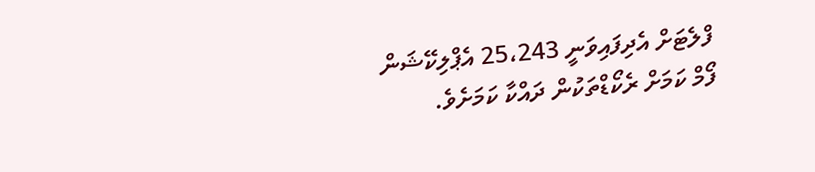ފްލެޓަށް އެދިފައިވަނީ 25،243 އެޕްލިކޭޝަން ފޯމް ކަމަށް ރެކޯޑްތަކުން ދައްކާ ކަމަށެވެ.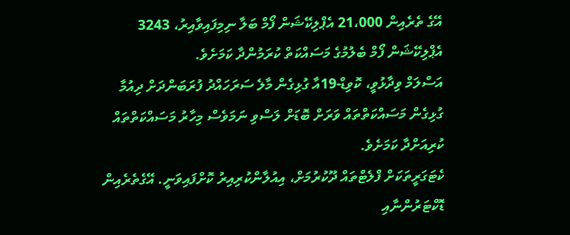އޭގެ ތެރެއިން 21،000 އެޕްލިކޭޝަން ފޯމް ބަލާ ނިމިފައިވާއިރު، 3243 އެޕްލިކޭޝަން ފޯމް ބެލުމުގެ މަސައްކަތް ކުރަމުންދާ ކަމަށެވެ.
އަސްލަމް ވިދާޅުވީ، ކޮވިޑް-19އާ ގުޅިގެން މާލެ ސަރަހައްދު ފުރަބަންދަށް ދިއުމާ ގުޅިގެން މަސައްކަތްތައް ވަރަށް ބޮޑަށް ލަސްވި ނަމަވެސް މިހާރު މަސައްކަތްތައް ކުރިއަށްދާ ކަމަށެވެ.
ކެޓަގަރީތަކަށް ފްލެޓްތައް ދޫކުރުމަށް، އިއުލާންކުރިއިރު ކޮށްފައިވަނީ. އޭގެތެރެއިން ޑޮކްޓަރުންނާއި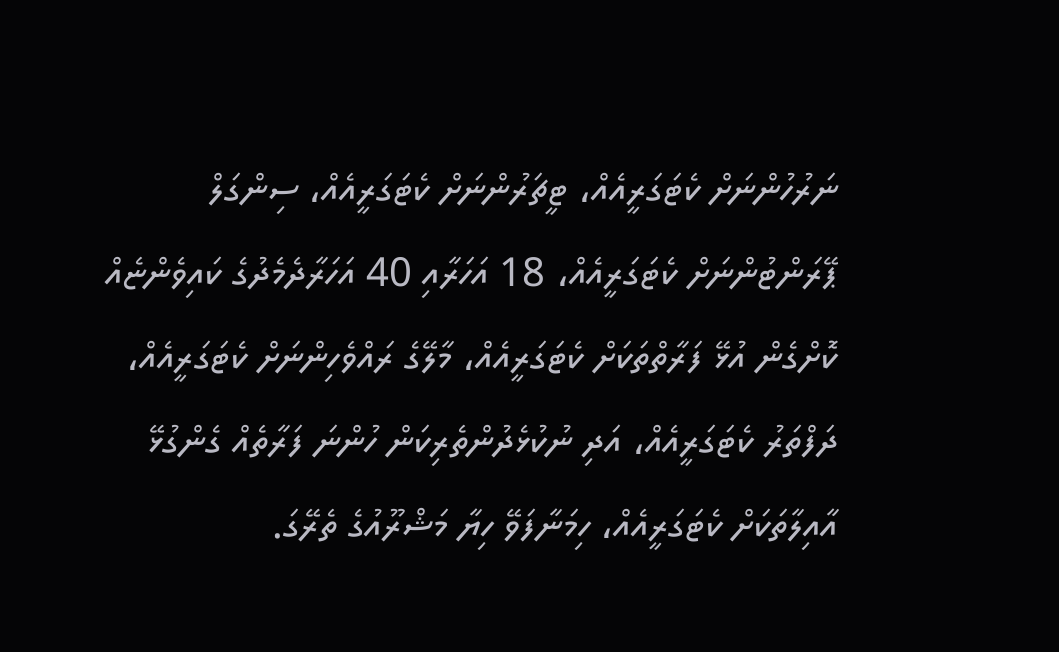ނަރުހުންނަށް ކެޓަގަރީއެއް، ޓީޗަރުންނަށް ކެޓަގަރީއެއް، ސިންގަލް ޕޭރަންޓުންނަށް ކެޓަގަރީއެއް، 18 އަހަރާއި 40 އަހަރާދެމެދުގެ ކައިވެންޏެއް ކޮށްގެން އުޅޭ ފަރާތްތަކަށް ކެޓަގަރީއެއް، މާލޭގެ ރައްވެހިންނަށް ކެޓަގަރީއެއް، ދަފްތަރު ކެޓަގަރީއެއް، އަދި ނުކުޅެދުންތެރިކަން ހުންނަ ފަރާތެއް ގެންގުޅޭ އާއިލާތަކަށް ކެޓަގަރީއެއް، ހިމަނާފަވޭ ހިޔާ މަޝްރޫއުގެ ތެރޭގަ.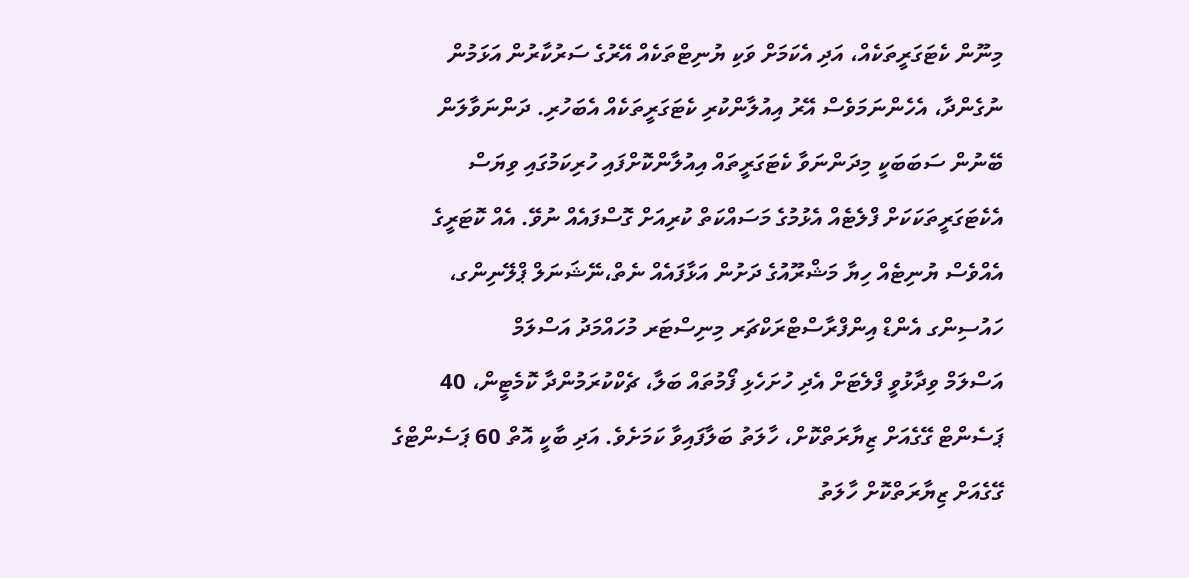މިނޫން ކެޓަގަރީތަކެއް، އަދި އެކަމަށް ވަކި ޔުނިޓްތަކެއް އޭރުގެ ސަރުކާރުން އަޅަމުން ނުގެންދާ، އެހެންނަމަވެސް އޭރު އިއުލާންކުރި ކެޓަގަރީތަކެއް އެބަހުރި. ދަންނަވާލަން ބޭނުން ސަބަބަކީ މިދަންނަވާ ކެޓަގަރީތައް އިއުލާންކޮށްފައި ހުރިކަމުގައި ވިޔަސް އެކެޓަގަރީތަކަކަށް ފްލެޓެއް އެޅުމުގެ މަސައްކަތް ކުރިއަށް ގޮސްފައެއް ނުވޭ. އެއް ކޮޓަރީގެ އެއްވެސް ޔުނިޓެއް ހިޔާ މަޝްރޫއުގެ ދަށުން އަޅާފައެއް ނެތް،ނޭޝަނަލް ޕްލޭނިންގ، ހައުސިންގ އެންޑް އިންފްރާސްޓްރަކްޗަރ މިނިސްޓަރ މުހައްމަދު އަސްލަމް
އަސްލަމް ވިދާޅުވީ ފްލެޓަށް އެދި ހުށަހެޅި ފޯމުތައް ބަލާ، ޗެކްކުރަމުންދާ ކޮމެޓީން، 40 ޕަސެންޓް ގޭގެއަށް ޒިޔާރަތްކޮށް، ހާލަތު ބަލާފައިވާ ކަމަށެވެ. އަދި ބާކީ އޮތް 60 ޕަސެންޓްގެ ގޭގެއަށް ޒިޔާރަތްކޮށް ހާލަތު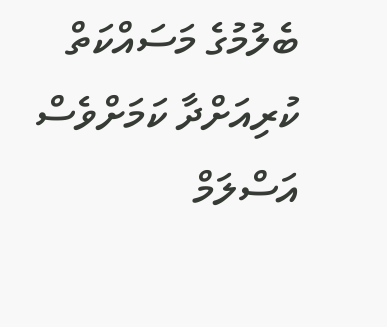ބެލުމުގެ މަސައްކަތް ކުރިއަށްދާ ކަމަށްވެސް އަސްލަމް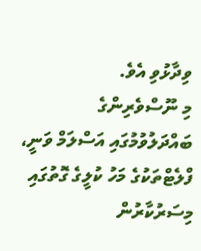ވިދާޅުވި އެވެ.
މި ނޫސްވެރިންގެ ބައްދަލުވުމުގައި އަސްލަމް ވަނީ، ފްލެޓްތަކުގެ މަހު ކުލީގެ ގޮތުގައި މިސަރުކާރުން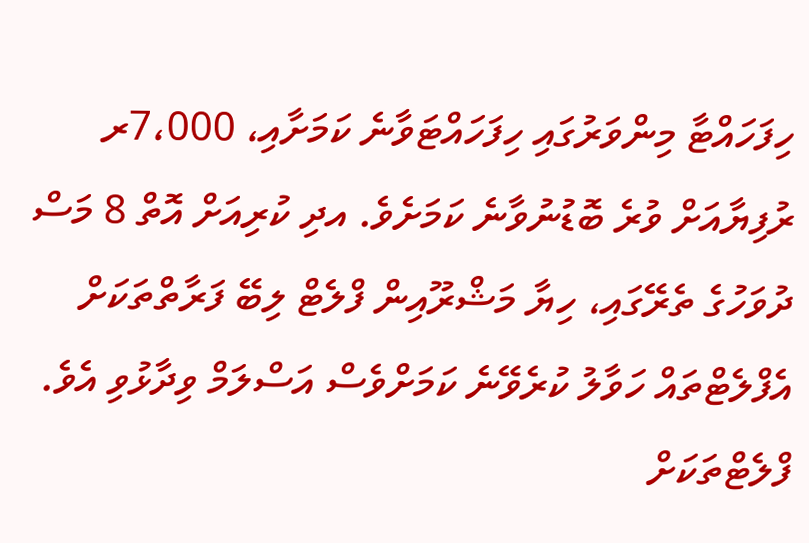ހިފަހައްޓާ މިންވަރުގައި ހިފަހައްޓަވާނެ ކަމަށާއި، 7،000ރ ރުފިޔާއަށް ވުރެ ބޮޑުނުވާނެ ކަމަށެވެ. އދި ކުރިއަށް އޮތް 8 މަސް ދުވަހުގެ ތެރޭގައި، ހިޔާ މަޝްރޫއިން ފްލެޓް ލިބޭ ފަރާތްތަކަށް އެފްލެޓްތައް ހަވާލު ކުރެވޭނެ ކަމަށްވެސް އަސްލަމް ވިދާޅުވި އެވެ. ފްލެޓްތަކަށް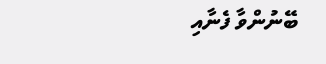ބޭނުންވާ ފެނާއި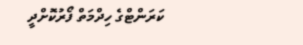ކަރަންޓްގެ ހިދްމަތް ފޯރުކޮށްދީ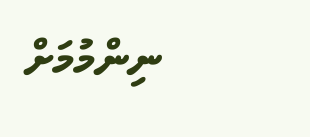ނިންމުމަށް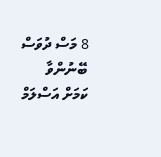8 މަސް ދުވަސް ބޭނުންވާ ކަމަށް އަސްލަމް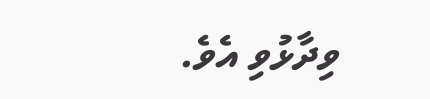ވިދާޅުވި އެވެ.